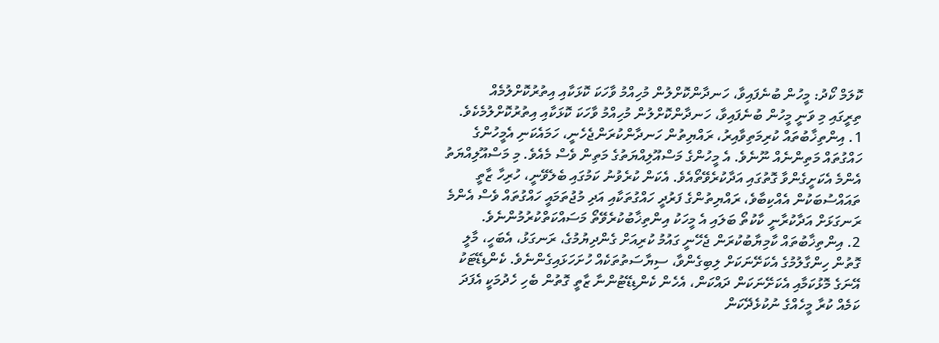ކޮލަމް ކޯދު: މީހުން ބުނެފައިވާ، ހަނދާންކޮށްލުން މުހިއްމު ވާހަކަ ކޮޅަކާއި އިތުރުކޮށްލުމެއް
ތިރީގައި މި ވަނީ މީހުން ބުނެފައިވާ، ހަނދާންކޮށްލުން މުހިއްމު ވާހަކަ ކޮޅަކާއި އިތުރުކޮށްލުމެކެވެ.
1. އިންތިޚާބުތައް ކުރިމަތިވާއިރު، ރައްޔިތުން ހަނދާންކުރަންޖެހެނީ، ހަމައެކަނި އެމީހުންގެ ހައްގުތައް މަތިންނެއް ނޫނެވެ. އެ މީހުންގެ މަސްއޫލިއްޔަތުގެ މަތިން ވެސް މެއެވެ. މި މަސްއޫލިއްޔަތު އެންމެ އެކަށީގެންވާ ގޮތުގައި އަދާކުރެވޭތޯއެވެ. އެކަން ކުރެވުނު ކަމުގައި ބެލެވޭނީ، ހުރިހާ ޒާތީ ތައައްސުބަކުން އެއްކިބާވެ، ރައްޔިތުންގެ ފަރުދީ ހައްގުތަކާއި އަދި މުޖުތަމައީ ހައްގުތައް ވެސް އެންމެ ރަނގަޅަށް އަދާކުރާނީ ކާކުތޯ ބަލައި އެ މީހަކު އިންތިޚާބުކުރެވޭތޯ މަސައްކަތްކުރުމުންނެވެ.
2. އިންތިޚާބުތައް ކާމިޔާބުކުރަން ޖެހޭނީ ގައުމު ކުރިއަށް ގެންދިޔުމުގެ، ރަނގަޅު، އެބަހީ، މާލީ ގޮތުން ހިންގާލުމުގެ އެކަށޭނަކަށް ލިބިގެންވާ، ސިޔާސަތުތަކެއް ހުށަހަޅައިގެންނެވެ. ކެންޑިޑޭޓަކު އޭނަގެ މޮޅުކަމާއި އެކަށޭނަކަން ދައްކަން، އެހެން ކެންޑިޑޭޓުންނާ ޒާތީ ގޮތުން ބެހި ހެދުމަކީ އެފަދަ ކަމެއް ކުރާ މީހެއްގެ ނުކުޅެދޭކަން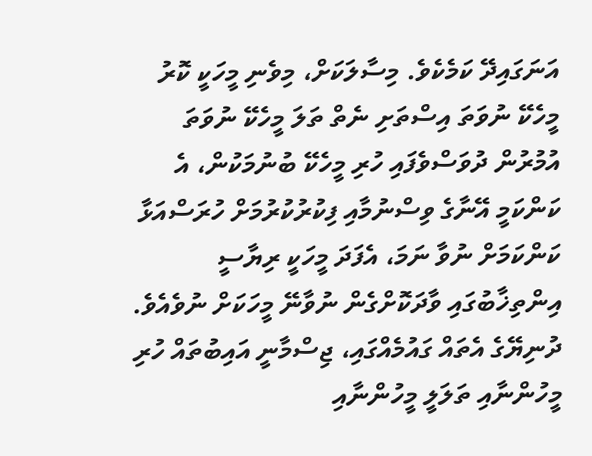އަނަގައިދޭ ކަމެކެވެ. މިސާލަކަށް، މިވެނި މީހަކީ ކޮރު މީހެކޭ ނުވަތަ އިސްތަށި ނެތް ތަލަ މީހެކޭ ނުވަތަ އުމުރުން ދުވަސްވެފައި ހުރި މީހެކޭ ބުނުމަކުން، އެ ކަންކަމީ އޭނާގެ ވިސްނުމާއި ފިކުރުކުރުމަށް ހުރަސްއަޅާ ކަންކަމަށް ނުވާ ނަމަ، އެފަދަ މީހަކީ ރިޔާސީ އިންތިޚާބުގައި ވާދަކޮށްގެން ނުވާނޭ މީހަކަށް ނުވެއެވެ. ދުނިޔޭގެ އެތައް ގައުމެއްގައި، ޖިސްމާނީ އައިބުތައް ހުރި މީހުންނާއި ތަލަލީ މީހުންނާއި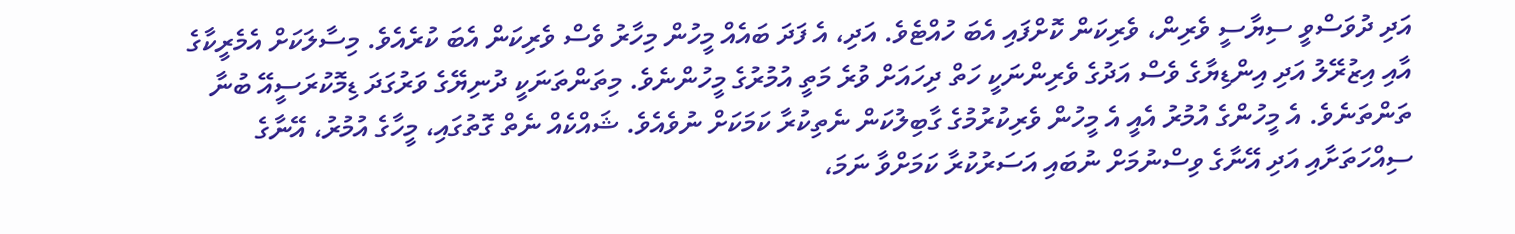އަދި ދުވަސްވީ ސިޔާސީ ވެރިން، ވެރިކަން ކޮށްފައި އެބަ ހުއްޓެވެ. އަދި، އެ ފަދަ ބައެއް މީހުން މިހާރު ވެސް ވެރިކަން އެބަ ކުރެއެވެ. މިސާލަކަށް އެމެރީކާގެ އާއި އިޒުރޭލު އަދި އިންޑިޔާގެ ވެސް އަދުގެ ވެރިންނަކީ ހަތް ދިހައަށް ވުރެ މަތީ އުމުރުގެ މީހުންނެވެ. މިތަންތަނަކީ ދުނިޔޭގެ ވަރުގަދަ ޑިމޮކުރަސީއޭ ބުނާ ތަންތަނެވެ. އެ މީހުންގެ އުމުރު އެއީ އެ މީހުން ވެރިކުރުމުގެ ގާބިލުކަން ނެތިކުރާ ކަމަކަށް ނުވެއެވެ. ޝައްކެއް ނެތް ގޮތުގައި، މީހާގެ އުމުރު، އޭނާގެ ސިއްހަތަށާއި އަދި އޭނާގެ ވިސްނުމަށް ނުބައި އަސަރުކުރާ ކަމަށްވާ ނަމަ،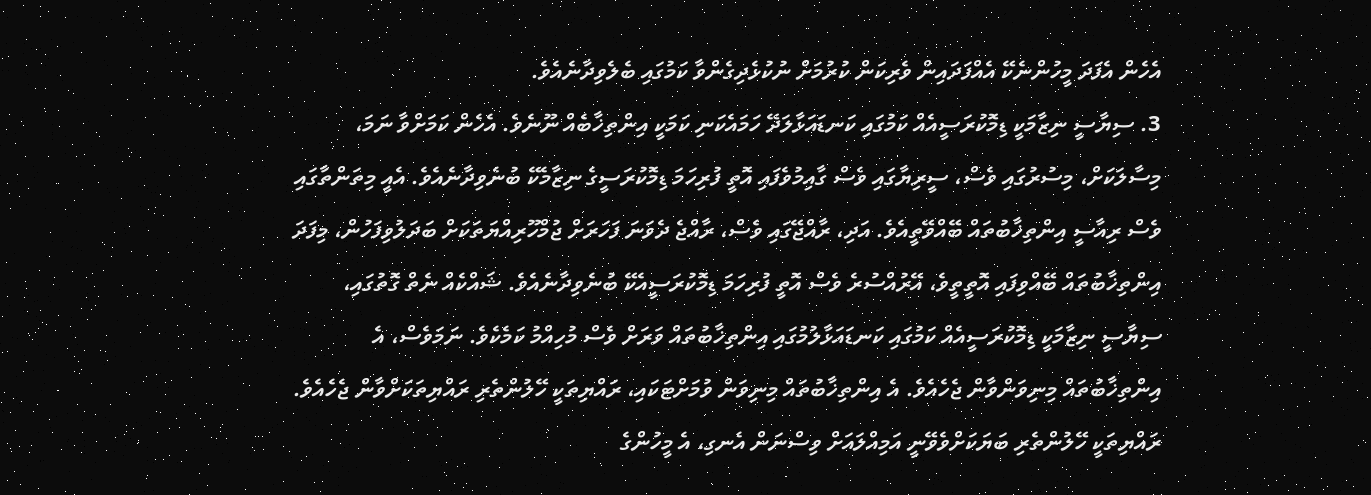އެހެން އެފަދަ މީހުންނެކޭ އެއްފަދައިން ވެރިކަން ކުރުމަށް ނުކުޅެދިގެންވާ ކަމުގައި ބެލެވިދާނެއެވެ.
3. ސިޔާސީ ނިޒާމަކީ ޑިމޮކުރަސީއެއް ކަމުގައި ކަނޑައަޅާލަދޭ ހަމައެކަނި ކަމަކީ އިންތިޚާބެއް ނޫނެވެ. އެހެން ކަމަށްވާ ނަމަ، މިސާލަކަށް، މިސުރުގައި ވެސް، ސީރިޔާގައި ވެސް ގާއިމުވެފައި އޮތީ ފުރިހަމަ ޑިމޮކުރަސީގެ ނިޒާމެކޭ ބުނެވިދާނެއެވެ. އެއީ މިތަންތާގައި ވެސް ރިއާސީ އިންތިޚާބުތައް ބޭއްވޭތީއެވެ. އަދި، ރާއްޖޭގައި ވެސް، ރާއްޖެ ދެވަނަ ފަހަރަށް ޖުމްހޫރިއްޔަތަކަށް ބަދަލުވިފަހުން، މިފަދަ އިންތިޚާބުތައް ބޭއްވިފައި އޮތީތީވެ، އޭރުއްސުރެ ވެސް އޮތީ ފުރިހަމަ ޑިމޮކުރަސީއެކޭ ބުނެވިދާނެއެވެ. ޝައްކެއް ނެތް ގޮތުގައި، ސިޔާސީ ނިޒާމަކީ ޑިމޮކުރަސީއެއް ކަމުގައި ކަނޑައަޅާލުމުގައި އިންތިޚާބުތައް ވަރަށް ވެސް މުހިއްމު ކަމެކެވެ. ނަމަވެސް، އެ އިންތިޚާބުތައް މިނިވަންވާން ޖެހެއެވެ. އެ އިންތިޚާބުތައް މިނިވަން ވުމަށްޓަކައި، ރައްޔިތަކީ ހޭލުންތެރި ރައްޔިތަކަށްވާން ޖެހެއެވެ. ރައްޔިތަކީ ހޭލުންތެރި ބަޔަކަށްވެވޭނީ އަމިއްލައަށް ވިސްނަން އެނގި، އެ މީހުންގެ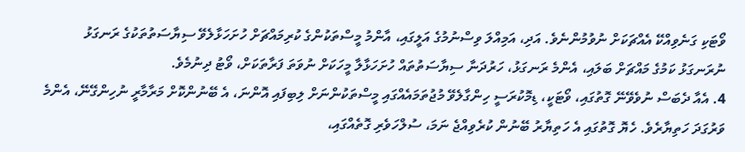ވޯޓަކި ގަނެވިއްކޭ އެއްޗަކަށް ނުވުމުންނެވެ. އަދި، އަމިއްލަ ވިސްނުމުގެ އަލީގައި، އާންމު މީސްތަކުންގެ ކުރިމައްޗަށް ހުށަހަޅާލެވޭ ސިޔާސަތުތަކުގެ ރަނގަޅު ނުރަނގަޅު ކަމުގެ މައްޗަށް ބަލައި، އެންމެ ރަނގަޅު، ހަރުދަނާ ސިޔާސަތުތައް ހުށަހަޅާލާ މީހަކަށް ނުވަތަ ފަރާތަކަށް، ވޯޓު ދިނުމެވެ.
4. އެއާ ދެބަސް ނުވެވޭނޭ ގޮތުގައި، ވޯޓަކީ، ޑިމޮކުރަސީ ހިންގާލެވޭ މުޖުތަމައެއްގައި މީސްތަކުންނަށް ލިބިފައި އޮންނަ، އެ ބޭނުންކޮށް މަރާމާރީ ނުހިންގޭނޭ، އެންމެ ވަރުގަދަ ހަތިޔާރެވެ. ހެޔޮ ގޮތުގައި އެ ހަތިޔާރު ބޭނުން ކުރެވިއްޖެ ނަމަ، ސުލްހަވެރި ގޮތެއްގައި،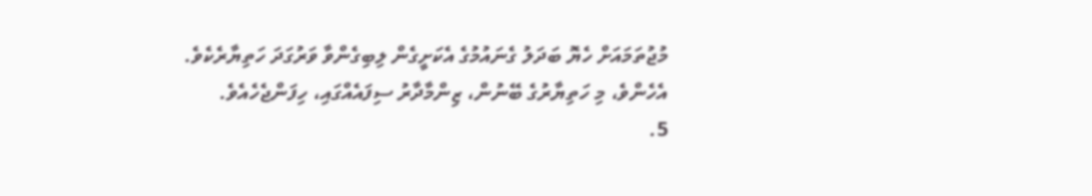މުޖުތަމައަށް ހެޔޮ ބަދަލު ގެނައުމުގެ އެކަށީގެން ލިބިގެންވާ ވަރުގަދަ ހަތިޔާރެކެވެ. އެހެންވެ، މި ހަތިޔާރުގެ ބޭނުން، ޒިންމާދާރު ސިފައެއްގައި، ހިފަންޖެހެއެވެ.
5.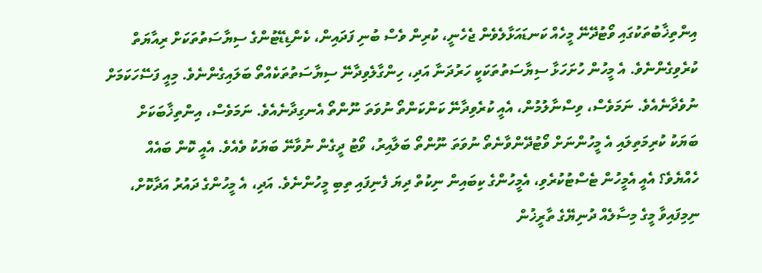އިންތިޚާބުތަކުގައި ވޯޓުދޭނޭ މީހެއް ކަނޑައަޅާލެވެން ޖެހެނީ، ކުރިން ވެސް ބުނި ފަދައިން، ކެންޑިޑޭޓުންގެ ސިޔާސަތުތަކަށް ރިއާޔަތް ކުރެވިގެންނެވެ. އެ މީހުން ހުށަހަޅާ ސިޔާސަތުތަކަކީ ހަރުދަނާ އަދި، ހިންގާލެވިދާނޭ ސިޔާސަތުތަކެއްތޯ ބަލައިގެންނެވެ. މިއީ ފަސޭހަކަމަށް ނުވެދާނެއެވެ. ނަމަވެސް، ވިސްނާލުމުން، އެއީ ކުރެވިދާނޭ ކަންކަންތޯ ނުވަތަ ނޫންތޯ އެނގިދާނެއެވެ. ނަމަވެސް، އިންތިޚާބަކަށް ބަޔަކު ކުރިމަތިލައި އެ މީހުންނަށް ވޯޓުދޭންވާނެތޯ ނުވަތަ ނޫންތޯ ބަލާއިރު، ވޯޓު ދީގެން ނުވާނޭ ބަޔަކު ވެއެވެ. އެއީ ކޮން ބައެއް ހެއްޔެވެ؟ އެއީ އެމީހުން ޓެސްޓުކުރެވި، އެމީހުންގެ ކިބައިން ނިކުތް ދިޔަ ފެނިފައި ތިބި މީހުންނެވެ. އަދި، އެ މީހުންގެ ދައުރު އަދާކޮށް، ނިމިފައިވާ މީގެ މިސާލެއް ދުނިޔޭގެ ތާރީޚުން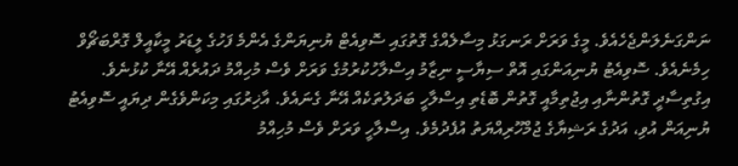ނަންގަނެލަންޖެހެއެވެ. މީގެ ވަރަށް ރަނގަޅު މިސާލެއްގެ ގޮތުގައި ސޮވިއެޓް ޔުނިޔަންގެ އެންމެ ފަހުގެ ލީޑަރު މީކާއީލް ގޮރްބަޗޯވް ހިމެނެއެވެ. ސޮވިއެޓު ޔުނިއަންގައި އޮތް ސިޔާސީ ނިޒާމު އިސްލާހުކުރުމުގެ ވަރަށް ވެސް މުހިއްމު ދައުރެއް އޭނާ ކުޅުނެވެ. އިގުތިސާދީ ގޮތުންނާއި އިޖުތިމާއީ ގޮތުން ބޮޑެތި އިސްލާހީ ބަދަލުތަކެއް އޭނާ ގެނައެވެ. އާޚިރުގައި މިކަންވެގެން ދިޔައީ ސޮވިއެޓު ޔުނިއަން އުވި، އަދުގެ ރަޝިޔާގެ ޖުމްހޫރިއްޔަތު އުފެދުމެވެ. އިސްލާހީ ވަރަށް ވެސް މުހިއްމު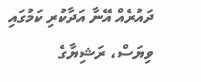ދައުރެއް އޭނާ އަދާކުރި ކަމުގައި ވިޔަސް، ރަޝިޔާގެ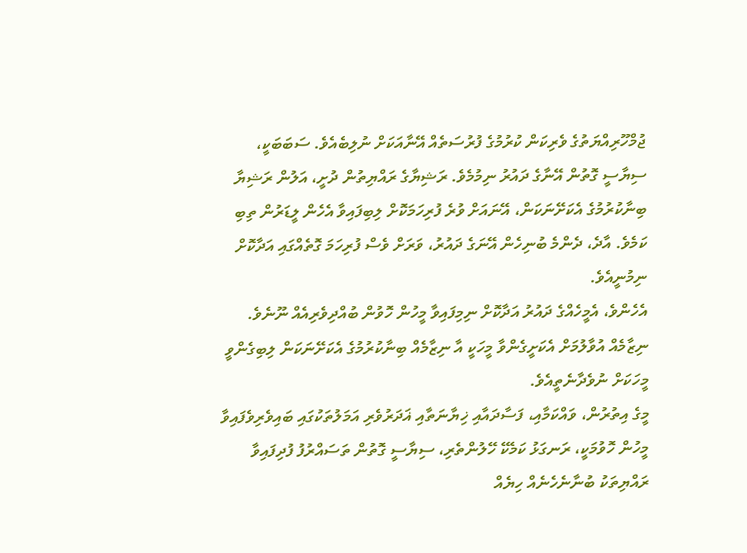ޖުމްހޫރިއްޔަތުގެ ވެރިކަން ކުރުމުގެ ފުރުސަތެއް އޭނާއަކަށް ނުލިބެއެވެ. ސަބަބަކީ، ސިޔާސީ ގޮތުން އޭނާގެ ދައުރު ނިމުމެވެ. ރަޝިޔާގެ ރައްޔިތުން ދުށީ، އަލުން ރަޝިޔާ ބިނާކުރުމުގެ އެކަށޭނަކަން، އޭނައަށް ވުރެ ފުރިހަމަކޮށް ލިބިފައިވާ އެހެން ލީޑަރުން ތިބި ކަމެވެ. އާދެ، ދެންމެ ބުނިހެން އޭނަގެ ދައުރު، ވަރަށް ވެސް ފުރިހަމަ ގޮތެއްގައި އަދާކޮށް ނިމުނީއެވެ.
އެހެންވެ، އެމީހެއްގެ ދައުރު އަދާކޮށް ނިމިފައިވާ މީހުން ހޮވުން ބުއްދިވެރިއެއް ނޫނެވެ. ނިޒާމެއް އުވާލުމަށް އެކަށީގެންވާ މީހަކީ އާ ނިޒާމެއް ބިނާކުރުމުގެ އެކަށޭނަކަން ލިބިގެންވީ މީހަކަށް ނުވެދާނެތީއެވެ.
މީގެ އިތުރުން، ވައްކަމާއި، ފަސާދައާއި ޚިޔާނަތާއި ޣަދަރުވެރި އަމަލުތަކުގައި ބައިވެރިވެފައިވާ މީހުން ހޮވުމަކީ، ރަނގަޅު ކަމެކޭ ހޭލުންތެރި، ސިޔާސީ ގޮތުން ތަސައްރުފު ފުދިފައިވާ ރައްޔިތަކު ބުނާނެހެނެއް ހިޔެއް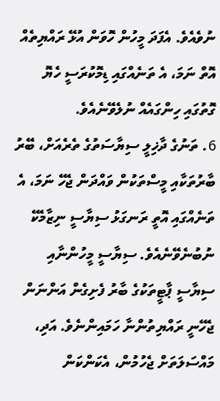ނުވެއެވެ. އެފަދަ މީހުން ހޮވަން އުޅޭ ރައްޔިތެއް އޮތް ނަމަ، އެ ތަނެއްގައި ޑިމޮކުރަސީ ހެޔޮ ގޮތުގައި ހިންގައެއް ނުލެވޭނެއެވެ.
6. ތަނުގެ ދާޚިލީ ސިޔާސަތުގެ ތެރެއަށް، ބޭރު ބާރުތަކާއި މީސްތަކުން ވައްދަން ޖެހޭ ނަމަ، އެ ތަނެއްގައި އޮތީ ރަނގަޅު ސިޔާސީ ނިޒާމެކޭ ނުބުނެވޭނެއެވެ. ސިޔާސީ މީހުންނާއި ސިޔާސީ ޕާޓީތަކުގެ ބާރު ފެށިގެން އަންނަން ޖެހޭނީ ރައްޔިތުންނާ ހަމައިންނެވެ. އަދި، މައްސަލަތަށް ޖެހުމުން، އެކަންކަން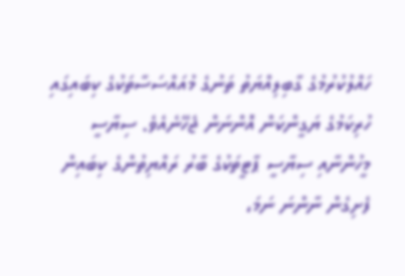ހައްލުކުރުމުގެ ގާބިލިއްޔަތު ތަނުގެ މުއައްސަސާތަކުގެ ކިބައިގައި ހުރިކަމުގެ ޔަގީންކަން އޮންނަން ޖެހޭނެއެވެ. ސިޔާސީ މީހުންނާއި ސިޔާސީ ޕާޓީތަކުގެ ބާރު ރައްޔިތުންގެ ކިބައިން ފެށިގެން ނާންނަ ނަމަ،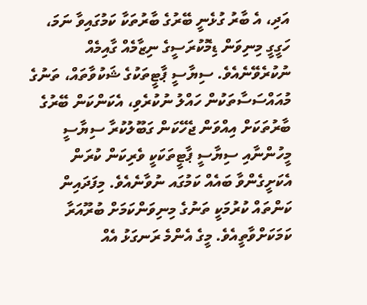އަދި، އެ ބާރު ގުޅެނީ ބޭރުގެ ބާރުތަކާ ކަމުގައިވާ ނަމަ، ހަގީގީ މިނިވަން ޑިމޮކުރަސީގެ ނިޒާމެއް ގާއިމެއް ނުކުރެވޭނެއެވެ. ސިޔާސީ ޕާޓީތަކުގެ ޝަކުވާތައް، ތަނުގެ މުއައްސަސާތަކުން ހައްލު ނުކުރެވި، އެކަންކަން ބޭރުގެ ބާރުތަކަށް އިއްވަން ޖެހޭކަން ގަބޫލުކުރާ ސިޔާސީ މީހުންނާއި ސިޔާސީ ޕާޓީތަކަކީ ވެރިކަން ކުރަން އެކަށީގެންވާ ބައެއް ކަމުގައ ނުވާނެއެވެ. މިފަދައިން ކަންތައް ކުރުމަކީ ތަނުގެ މިނިވަންކަމަށް ބުރޫއަރާ ކަމަކަށްވާތީއެވެ. މީގެ އެންމެ ރަނގަޅު އެއް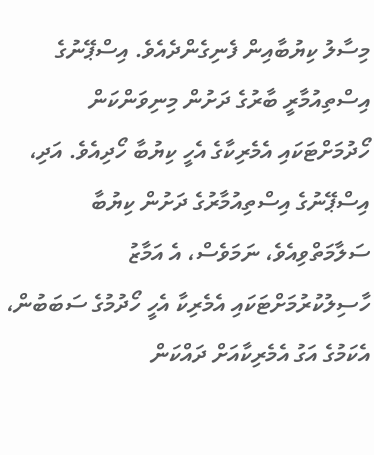މިސާލު ކިޔުބާއިން ފެނިގެންދެއެވެ. އިސްޕޭނުގެ އިސްތިއުމާރީ ބާރުގެ ދަށުން މިނިވަންކަން ހޯދުމަށްޓަކައި އެމެރިކާގެ އެހީ ކިޔުބާ ހޯދިއެވެ. އަދި، އިސްޕޭނުގެ އިސްތިއުމާރުގެ ދަށުން ކިޔުބާ ސަލާމަތްވިއެވެ، ނަމަވެސް، އެ އަމާޒު ހާސިލުކުރުމަށްޓަކައި އެމެރިކާ އެހީ ހޯދުމުގެ ސަބަބުން، އެކަމުގެ އަގު އެމެރިކާއަށް ދައްކަން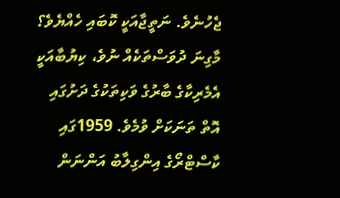ޖެހުނެވެ. ނަތީޖާއަކީ ކޮބައި ހެއްޔެވެ؟ މާގިނަ ދުވަސްތަކެއް ނުވެ، ކިޔުބާއަކީ އެމެރިކާގެ ބާރުގެ ވަކިތަކުގެ ދަށުގައި އޮތް ތަނަކަށް ވުމެވެ. 1959ގައި ކާސްޓްރޯގެ އިންގިލާބު އަންނަން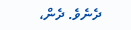ދެނެވެ. ދެން،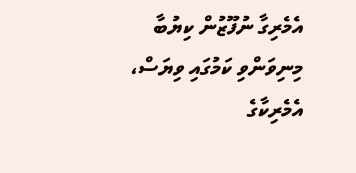އެމެރިގާ ނުފޫޒުން ކިޔުބާ މިނިވަންވި ކަމުގައި ވިޔަސް، އެމެރިކާގެ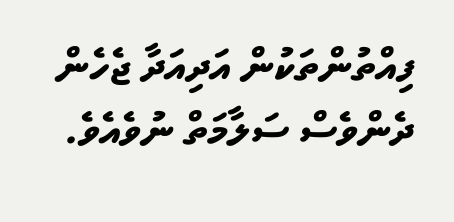ފިއްތުންތަކުން އަދިއަދާ ޖެހެން ދެންވެސް ސަލާމަތް ނުވެއެވެ.